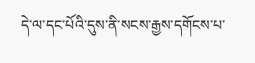དེ་ལ་དང་པོའི་དུས་ནི་སངས་རྒྱས་དགོངས་པ་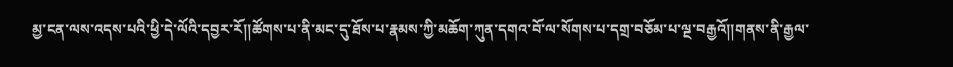མྱ་ངན་ལས་འདས་པའི་ཕྱི་དེ་ལོའི་དབྱར་རོ།།ཚོགས་པ་ནི་མང་དུ་ཐོས་པ་རྣམས་ཀྱི་མཆོག་ཀུན་དགའ་བོ་ལ་སོགས་པ་དགྲ་བཅོམ་པ་ལྔ་བརྒྱའོ།།གནས་ནི་རྒྱལ་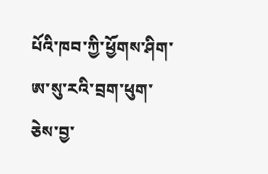པོའི་ཁབ་ཀྱི་ཕྱོགས་ཤིག་ཨ་སུ་རའི་བྲག་ཕུག་ཅེས་བྱ་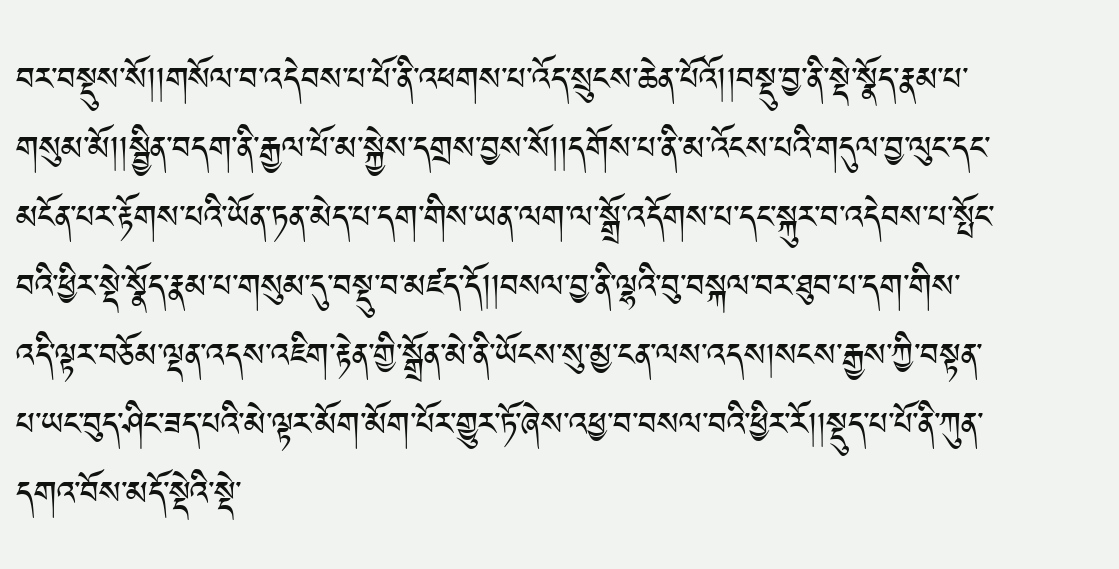བར་བསྡུས་སོ།།གསོལ་བ་འདེབས་པ་པོ་ནི་འཕགས་པ་འོད་སྲུངས་ཆེན་པོའོ།།བསྡུ་བྱ་ནི་སྡེ་སྣོད་རྣམ་པ་གསུམ་མོ།།སྦྱིན་བདག་ནི་རྒྱལ་པོ་མ་སྐྱེས་དགྲས་བྱས་སོ།།དགོས་པ་ནི་མ་འོངས་པའི་གདུལ་བྱ་ལུང་དང་མངོན་པར་རྟོགས་པའི་ཡོན་ཏན་མེད་པ་དག་གིས་ཡན་ལག་ལ་སྒྲོ་འདོགས་པ་དང་སྐུར་བ་འདེབས་པ་སྤོང་བའི་ཕྱིར་སྡེ་སྣོད་རྣམ་པ་གསུམ་དུ་བསྡུ་བ་མཛད་དོ།།བསལ་བྱ་ནི་ལྷའི་བུ་བསྐལ་བར་ཐུབ་པ་དག་གིས་འདི་ལྟར་བཅོམ་ལྡན་འདས་འཇིག་རྟེན་གྱི་སྒྲོན་མེ་ནི་ཡོངས་སུ་མྱ་ངན་ལས་འདས།སངས་རྒྱས་ཀྱི་བསྟན་པ་ཡང་བུད་ཤིང་ཟད་པའི་མེ་ལྟར་མོག་མོག་པོར་གྱུར་ཏོ་ཞེས་འཕྱ་བ་བསལ་བའི་ཕྱིར་རོ།།སྡུད་པ་པོ་ནི་ཀུན་དགའ་བོས་མདོ་སྡེའི་སྡེ་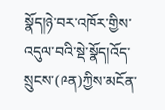སྣོད།ཉེ་བར་འཁོར་གྱིས་འདུལ་བའི་སྡེ་སྣོད།འོད་སྲུངས་(༩ན)ཀྱིས་མངོན་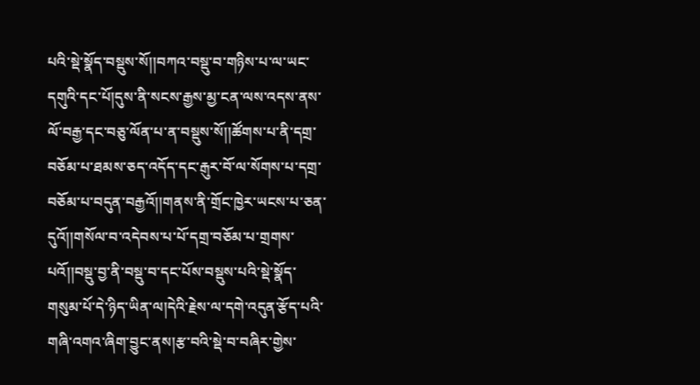པའི་སྡེ་སྣོད་བསྡུས་སོ།།བཀའ་བསྡུ་བ་གཉིས་པ་ལ་ཡང་དགུའི་དང་པོ།དུས་ནི་སངས་རྒྱས་མྱ་ངན་ལས་འདས་ནས་ལོ་བརྒྱ་དང་བཅུ་ལོན་པ་ན་བསྡུས་སོ།།ཚོགས་པ་ནི་དགྲ་བཅོམ་པ་ཐམས་ཅད་འདོད་དང་རྒུར་བོ་ལ་སོགས་པ་དགྲ་བཅོམ་པ་བདུན་བརྒྱའོ།།གནས་ནི་གྲོང་ཁྱེར་ཡངས་པ་ཅན་དུའོ།།གསོལ་བ་འདེབས་པ་པོ་དགྲ་བཅོམ་པ་གྲགས་པའོ།།བསྡུ་བྱ་ནི་བསྡུ་བ་དང་པོས་བསྡུས་པའི་སྡེ་སྣོད་གསུམ་པོ་དེ་ཉིད་ཡིན་ལ།དེའི་རྗེས་ལ་དགེ་འདུན་རྩོད་པའི་གཞི་འགའ་ཞིག་བྱུང་ནས།རྩ་བའི་སྡེ་བ་བཞིར་གྱེས་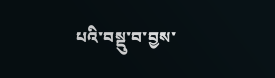པའི་བསྡུ་བ་བྱས་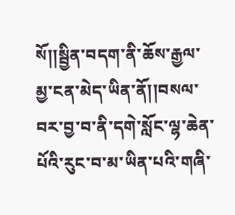སོ།།སྦྱིན་བདག་ནི་ཆོས་རྒྱལ་མྱ་ངན་མེད་ཡིན་ནོ།།བསལ་བར་བྱ་བ་ནི་དགེ་སློང་ལྷ་ཆེན་པོའི་རུང་བ་མ་ཡིན་པའི་གཞི་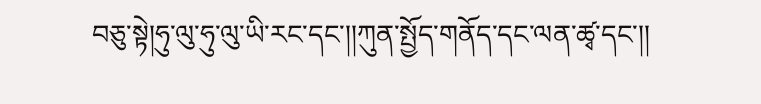བཅུ་སྟེ།ཧུ་ལུ་ཧུ་ལུ་ཡི་རང་དང་།།ཀུན་སྤྱོད་གནོད་དང་ལན་ཚྭ་དང་།།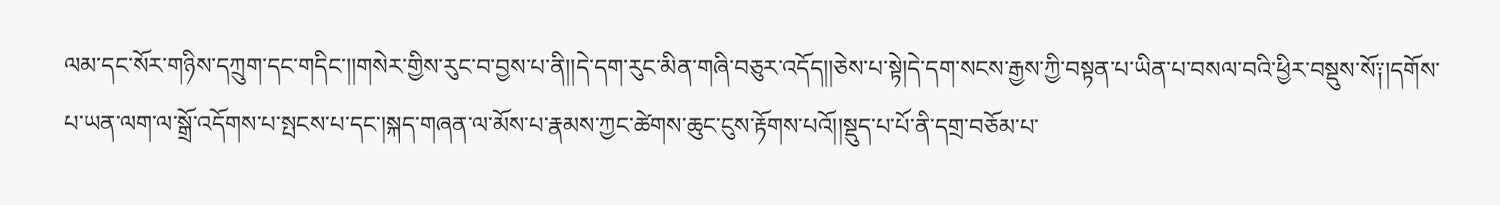ལམ་དང་སོར་གཉིས་དཀྲུག་དང་གདིང་།།གསེར་གྱིས་རུང་བ་བྱས་པ་ནི།།དེ་དག་རུང་མིན་གཞི་བཅུར་འདོད།།ཅེས་པ་སྟེ།དེ་དག་སངས་རྒྱས་ཀྱི་བསྟན་པ་ཡིན་པ་བསལ་བའི་ཕྱིར་བསྡུས་སོ༑།དགོས་པ་ཡན་ལག་ལ་སྒྲོ་འདོགས་པ་སྤངས་པ་དང་།སྐད་གཞན་ལ་མོས་པ་རྣམས་ཀྱང་ཚེགས་ཆུང་ངུས་རྟོགས་པའོ།།སྡུད་པ་པོ་ནི་དགྲ་བཅོམ་པ་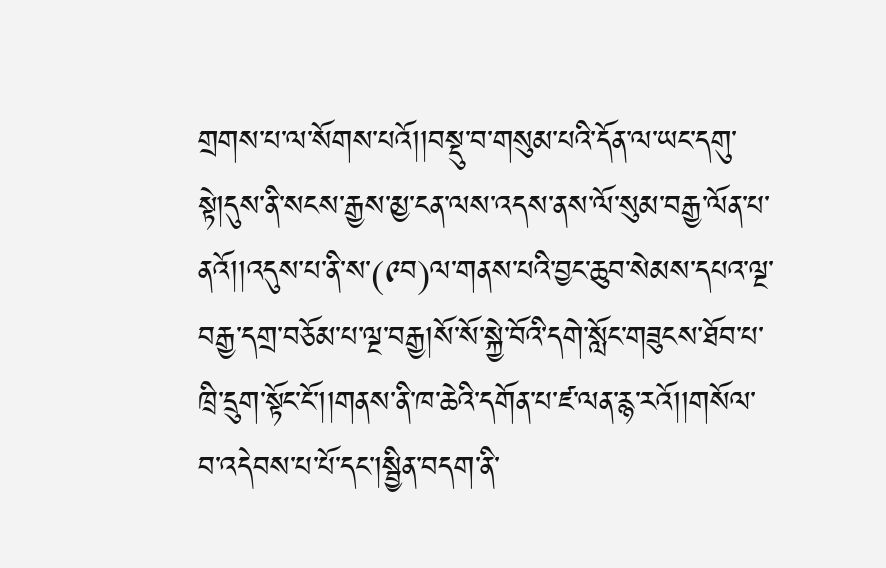གྲགས་པ་ལ་སོགས་པའོ།།བསྡུ་བ་གསུམ་པའི་དོན་ལ་ཡང་དགུ་སྟེ།དུས་ནི་སངས་རྒྱས་མྱ་ངན་ལས་འདས་ནས་ལོ་སུམ་བརྒྱ་ལོན་པ་ནའོ།།འདུས་པ་ནི་ས་(༩བ)ལ་གནས་པའི་བྱང་ཆུབ་སེམས་དཔའ་ལྔ་བརྒྱ་དགྲ་བཅོམ་པ་ལྔ་བརྒྱ།སོ་སོ་སྐྱེ་བོའི་དགེ་སློང་གཟུངས་ཐོབ་པ་ཁྲི་དྲུག་སྟོང་ངོ་།།གནས་ནི་ཁ་ཆེའི་དགོན་པ་ཛ་ལན་རྙ་རའོ།།གསོལ་བ་འདེབས་པ་པོ་དང་།སྦྱིན་བདག་ནི་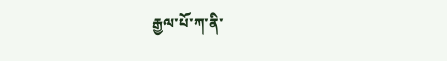རྒྱལ་པོ་ཀ་ནི་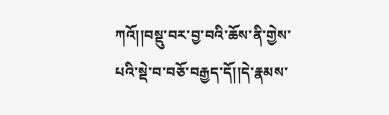ཀའོ།།བསྡུ་བར་བྱ་བའི་ཆོས་ནི་གྱེས་པའི་སྡེ་བ་བཅོ་བརྒྱད་དོ།།དེ་རྣམས་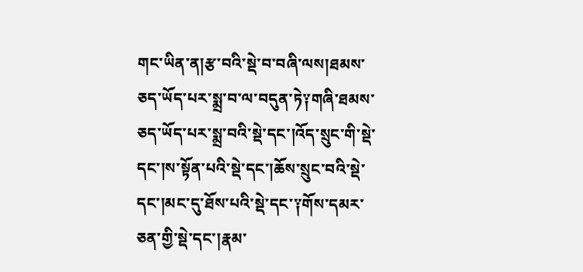གང་ཡིན་ན།རྩ་བའི་སྡེ་བ་བཞི་ལས།ཐམས་ཅད་ཡོད་པར་སྨྲ་བ་ལ་བདུན་ཏེ༑གཞི་ཐམས་ཅད་ཡོད་པར་སྨྲ་བའི་སྡེ་དང་།འོད་སྲུང་གི་སྡེ་དང་།ས་སྟོན་པའི་སྡེ་དང་།ཆོས་སྲུང་བའི་སྡེ་དང་།མང་དུ་ཐོས་པའི་སྡེ་དང་༑གོས་དམར་ཅན་གྱི་སྡེ་དང་།རྣམ་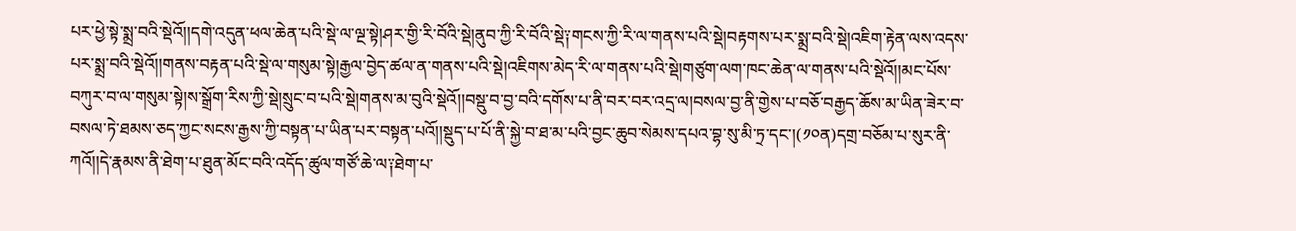པར་ཕྱེ་སྟེ་སྨྲ་བའི་སྡེའོ།།དགེ་འདུན་ཕལ་ཆེན་པའི་སྡེ་ལ་ལྔ་སྟེ།ཤར་གྱི་རི་བོའི་སྡེ།ནུབ་ཀྱི་རི་བོའི་སྡེ༑གངས་ཀྱི་རི་ལ་གནས་པའི་སྡེ།བརྟགས་པར་སྨྲ་བའི་སྡེ།འཇིག་རྟེན་ལས་འདས་པར་སྨྲ་བའི་སྡེའོ།།གནས་བརྟན་པའི་སྡེ་ལ་གསུམ་སྟེ།རྒྱལ་བྱེད་ཚལ་ན་གནས་པའི་སྡེ།འཇིགས་མེད་རི་ལ་གནས་པའི་སྡེ།གཙུག་ལག་ཁང་ཆེན་ལ་གནས་པའི་སྡེའོ།།མང་པོས་བཀུར་བ་ལ་གསུམ་སྟེ།ས་སྒྲོག་རིས་ཀྱི་སྡེ།སྲུང་བ་པའི་སྡེ།གནས་མ་བུའི་སྡེའོ།།བསྡུ་བ་བྱ་བའི་དགོས་པ་ནི་བར་བར་འདྲ་ལ།བསལ་བྱ་ནི་གྱེས་པ་བཅོ་བརྒྱད་ཆོས་མ་ཡིན་ཟེར་བ་བསལ་ཏེ་ཐམས་ཅད་ཀྱང་སངས་རྒྱས་ཀྱི་བསྟན་པ་ཡིན་པར་བསྟན་པའོ།།སྡུད་པ་པོ་ནི་སྐྱེ་བ་ཐ་མ་པའི་བྱང་ཆུབ་སེམས་དཔའ་བྷ་སུ་མི་ཏྲ་དང་།(༡༠ན)དགྲ་བཅོམ་པ་སུར་ནི་ཀའོ།།དེ་རྣམས་ནི་ཐེག་པ་ཐུན་མོང་བའི་འདོད་ཚུལ་གཙོ་ཆེ་ལ༑ཐེག་པ་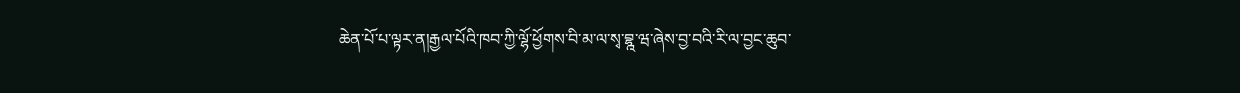ཆེན་པོ་པ་ལྟར་ན།རྒྱལ་པོའི་ཁབ་ཀྱི་ལྷོ་ཕྱོགས་བི་མ་ལ་སྭ་བྷྰ་ཝ་ཞེས་བྱ་བའི་རི་ལ་བྱང་ཆུབ་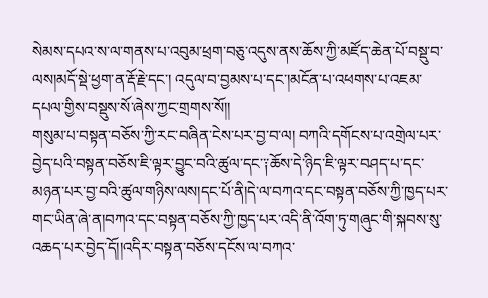སེམས་དཔའ་ས་ལ་གནས་པ་འབུམ་ཕྲག་བཅུ་འདུས་ནས་ཆོས་ཀྱི་མཛོད་ཆེན་པོ་བསྡུ་བ་ལས།མདོ་སྡེ་ཕྱག་ན་རྡོ་རྗེ་དང་། འདུལ་བ་བྱམས་པ་དང་།མངོན་པ་འཕགས་པ་འཇམ་དཔལ་གྱིས་བསྡུས་སོ་ཞེས་ཀྱང་གྲགས་སོ།།
གསུམ་པ་བསྟན་བཅོས་ཀྱི་རང་བཞིན་ངེས་པར་བྱ་བ་ལ། བཀའི་དགོངས་པ་འགྲེལ་པར་བྱེད་པའི་བསྟན་བཅོས་ཇི་ལྟར་བྱུང་བའི་ཚུལ་དང་༑ཆོས་དེ་ཉིད་ཇི་ལྟར་བཤད་པ་དང་མཉན་པར་བྱ་བའི་ཚུལ་གཉིས་ལས།དང་པོ་ནི།དེ་ལ་བཀའ་དང་བསྟན་བཅོས་ཀྱི་ཁྱད་པར་གང་ཡིན་ཞེ་ན།བཀའ་དང་བསྟན་བཅོས་ཀྱི་ཁྱད་པར་འདི་ནི་འོག་ཏུ་གཞུང་གི་སྐབས་སུ་འཆད་པར་བྱེད་དོ།།འདིར་བསྟན་བཅོས་དངོས་ལ་བཀའ་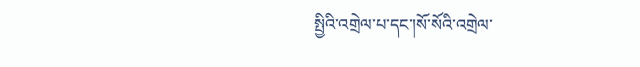སྤྱིའི་འགྲེལ་པ་དང་།སོ་སོའི་འགྲེལ་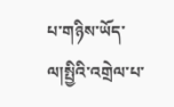པ་གཉིས་ཡོད་ལ།སྤྱིའི་འགྲེལ་པ་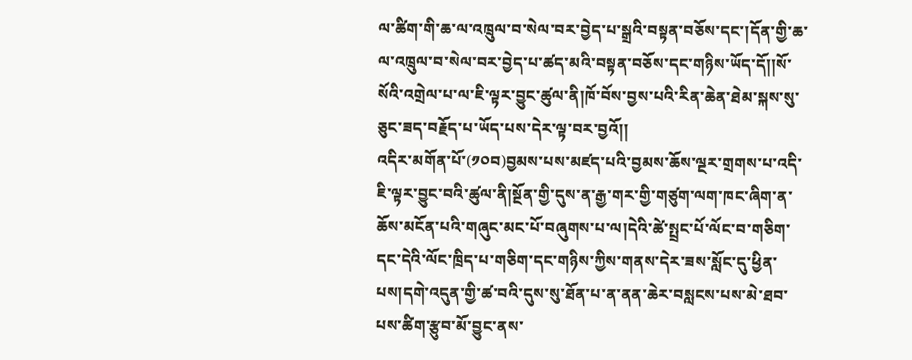ལ་ཚིག་གི་ཆ་ལ་འཁྲུལ་བ་སེལ་བར་བྱེད་པ་སྒྲའི་བསྟན་བཅོས་དང་།དོན་གྱི་ཆ་ལ་འཁྲུལ་བ་སེལ་བར་བྱེད་པ་ཚད་མའི་བསྟན་བཅོས་དང་གཉིས་ཡོད་དོ།།སོ་སོའི་འགྲེལ་པ་ལ་ཇི་ལྟར་བྱུང་ཚུལ་ནི།ཁོ་བོས་བྱས་པའི་རིན་ཆེན་ཐེམ་སྐས་སུ་ཅུང་ཟད་བརྗོད་པ་ཡོད་པས་དེར་ལྟ་བར་བྱའོ།།
འདིར་མགོན་པོ་(༡༠བ)བྱམས་པས་མཛད་པའི་བྱམས་ཆོས་ལྔར་གྲགས་པ་འདི་ཇི་ལྟར་བྱུང་བའི་ཚུལ་ནི།སྔོན་གྱི་དུས་ན་རྒྱ་གར་གྱི་གཙུག་ལག་ཁང་ཞིག་ན་ཆོས་མངོན་པའི་གཞུང་མང་པོ་བཞུགས་པ་ལ།དེའི་ཚེ་སྤྲང་པོ་ལོང་བ་གཅིག་དང་དེའི་ལོང་ཁྲིད་པ་གཅིག་དང་གཉིས་ཀྱིས་གནས་དེར་ཟས་སློང་དུ་ཕྱིན་པས།དགེ་འདུན་གྱི་ཚ་བའི་དུས་སུ་ཐོན་པ་ན་ནན་ཆེར་བསླངས་པས་མེ་ཐབ་པས་ཚིག་རྩུབ་མོ་བྱུང་ནས་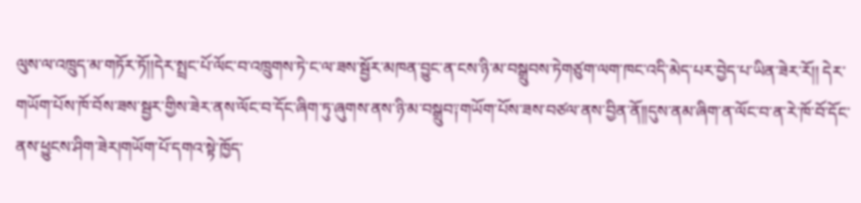ལུས་ལ་འཁྲུད་མ་གཏོར་ཏོ།།དེར་སྤྲང་པོ་ལོང་བ་འཁྲུགས་ཏེ་ང་ལ་ཟས་སྦྱོར་མཁན་བྱུང་ན་ངས་ཉི་མ་བསྒྲུབས་ཏེགཙུག་ལག་ཁང་འདི་མེད་པར་བྱེད་པ་ཡིན་ཟེར་རོ།། དེར་གཡོག་པོས་ཁོ་བོས་ཟས་སྦྱར་གྱིས་ཟེར་ནས་ལོང་བ་དོང་ཞིག་ཏུ་ཞུགས་ནས་ཉི་མ་བསྒྲུབ༑གཡོག་པོས་ཟས་བཙལ་ནས་བྱིན་ནོ།།དུས་ནམ་ཞིག་ན་ལོང་བ་ན་རེ་ཁོ་བོ་དོང་ནས་ཕྱུངས་ཤིག་ཟེར།གཡོག་པོ་དགའ་སྟེ་ཁྱོད་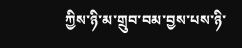ཀྱིས་ཉི་མ་གྲུབ་བམ་བྱས་པས་ཉི་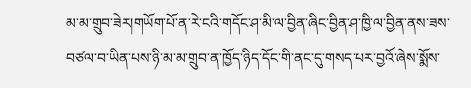མ་མ་གྲུབ་ཟེར།གཡོག་པོ་ན་རེ་ངའི་གདོང་ཤ་མི་ལ་བྱིན་ཞིང་བྱིན་ཤ་ཁྱི་ལ་བྱིན་ནས་ཟས་བཙལ་བ་ཡིན་པས་ཉི་མ་མ་གྲུབ་ན་ཁྱོད་ཉིད་དོང་གི་ནང་དུ་གསད་པར་བྱའོ་ཞེས་སྨོས་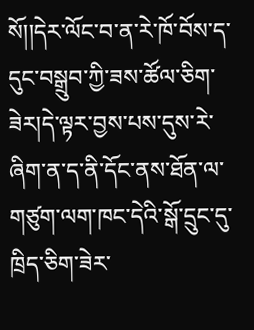སོ།།དེར་ལོང་བ་ན་རེ་ཁོ་བོས་ད་དུང་བསྒྲུབ་ཀྱི་ཟས་ཚོལ་ཅིག་ཟེར།དེ་ལྟར་བྱས་པས་དུས་རེ་ཞིག་ན་ད་ནི་དོང་ནས་ཐོན་ལ་གཙུག་ལག་ཁང་དེའི་སྒོ་དྲུང་དུ་ཁྲིད་ཅིག་ཟེར་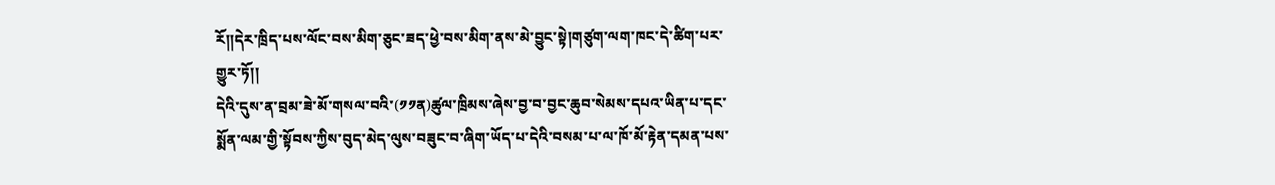རོ།།དེར་ཁྲིད་པས་ལོང་བས་མིག་ཅུང་ཟད་ཕྱེ་བས་མིག་ནས་མེ་བྱུང་སྟེ།གཙུག་ལག་ཁང་དེ་ཚིག་པར་གྱུར་ཏོ།།
དེའི་དུས་ན་བྲམ་ཟེ་མོ་གསལ་བའི་(༡༡ན)ཚུལ་ཁྲིམས་ཞེས་བྱ་བ་བྱང་ཆུབ་སེམས་དཔའ་ཡིན་པ་དང་སྨོན་ལམ་གྱི་སྟོབས་ཀྱིས་བུད་མེད་ལུས་བཟུང་བ་ཞིག་ཡོད་པ་དེའི་བསམ་པ་ལ་ཁོ་མོ་རྟེན་དམན་པས་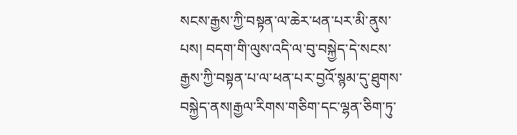སངས་རྒྱས་ཀྱི་བསྟན་ལ་ཆེར་ཕན་པར་མི་ནུས་པས། བདག་གི་ལུས་འདི་ལ་བུ་བསྐྱེད་དེ་སངས་རྒྱས་ཀྱི་བསྟན་པ་ལ་ཕན་པར་བྱའོ་སྙམ་དུ་ཐུགས་བསྐྱེད་ནས།རྒྱལ་རིགས་གཅིག་དང་ལྷན་ཅིག་ཏུ་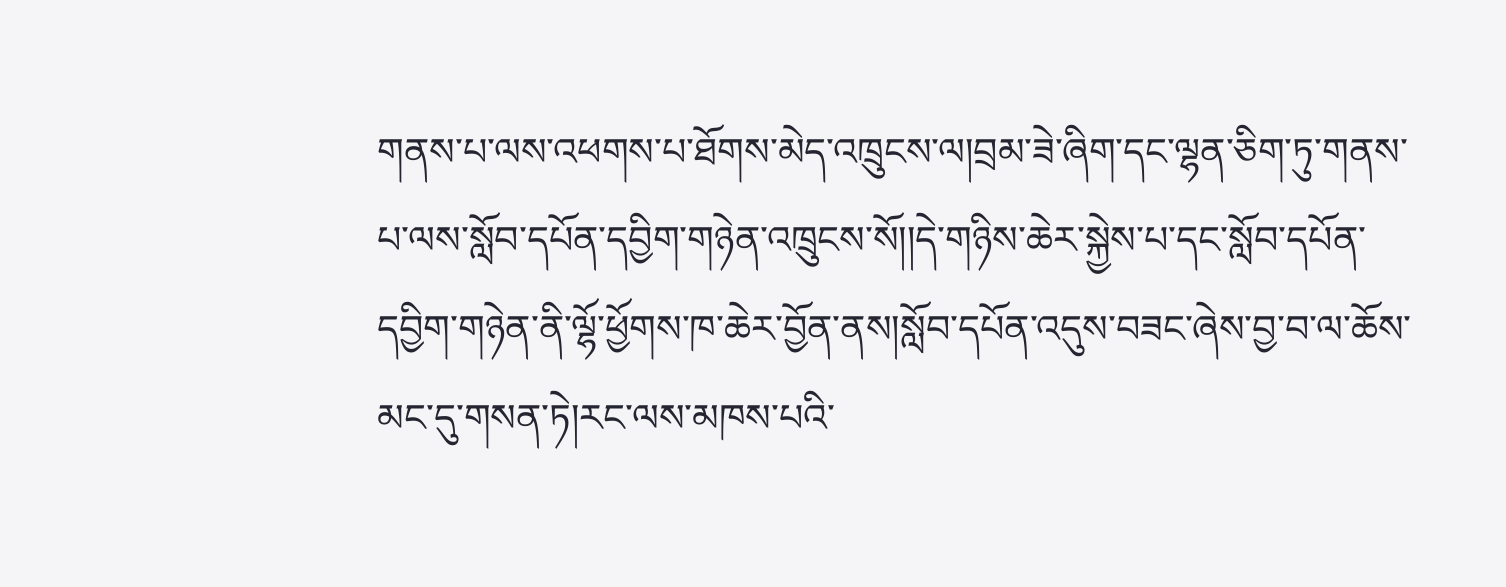གནས་པ་ལས་འཕགས་པ་ཐོགས་མེད་འཁྲུངས་ལ།བྲམ་ཟེ་ཞིག་དང་ལྷན་ཅིག་ཏུ་གནས་པ་ལས་སློབ་དཔོན་དབྱིག་གཉེན་འཁྲུངས་སོ།།དེ་གཉིས་ཆེར་སྐྱེས་པ་དང་སློབ་དཔོན་དབྱིག་གཉེན་ནི་ལྷོ་ཕྱོགས་ཁ་ཆེར་བྱོན་ནས།སློབ་དཔོན་འདུས་བཟང་ཞེས་བྱ་བ་ལ་ཆོས་མང་དུ་གསན་ཏེ།རང་ལས་མཁས་པའི་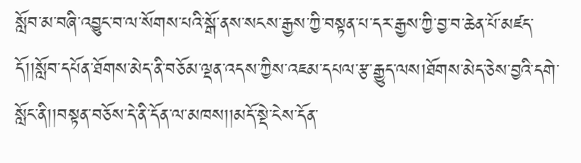སློབ་མ་བཞི་འབྱུང་བ་ལ་སོགས་པའི་སྒོ་ནས་སངས་རྒྱས་ཀྱི་བསྟན་པ་དར་རྒྱས་ཀྱི་བྱ་བ་ཆེན་པོ་མཛད་དོ།།སློབ་དཔོན་ཐོགས་མེད་ནི་བཅོམ་ལྡན་འདས་ཀྱིས་འཇམ་དཔལ་རྩ་རྒྱུད་ལས།ཐོགས་མེད་ཅེས་བྱའི་དགེ་སློང་ནི།།བསྟན་བཅོས་དེ་ནི་དོན་ལ་མཁས།།མདོ་སྡེ་ངེས་དོན་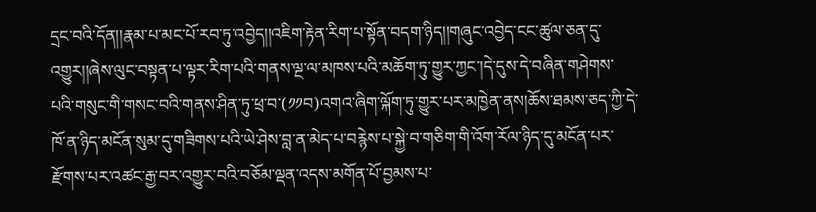དྲང་བའི་དོན།།རྣམ་པ་མང་པོ་རབ་ཏུ་འབྱེད།།འཇིག་རྟེན་རིག་པ་སྟོན་བདག་ཉིད།།གཞུང་འབྱེད་ངང་ཚུལ་ཅན་དུ་འགྱུར།།ཞེས་ལུང་བསྟན་པ་ལྟར་རིག་པའི་གནས་ལྔ་ལ་མཁས་པའི་མཆོག་ཏུ་གྱུར་ཀྱང་།དེ་དུས་དེ་བཞིན་གཤེགས་པའི་གསུང་གི་གསང་བའི་གནས་ཤིན་ཏུ་ཕྲ་བ་(༡༡བ)འགའ་ཞིག་ལྐོག་ཏུ་གྱུར་པར་མཁྱེན་ནས།ཆོས་ཐམས་ཅད་ཀྱི་དེ་ཁོ་ན་ཉིད་མངོན་སུམ་དུ་གཟིགས་པའི་ཡེ་ཤེས་བླ་ན་མེད་པ་བརྙེས་པ་སྐྱེ་བ་གཅིག་གི་འོག་རོལ་ཉིད་དུ་མངོན་པར་རྫོགས་པར་འཚང་རྒྱ་བར་འགྱུར་བའི་བཅོམ་ལྡན་འདས་མགོན་པོ་བྱམས་པ་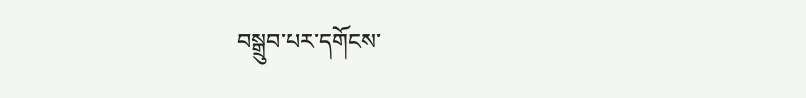བསྒྲུབ་པར་དགོངས་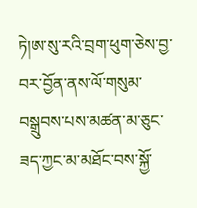ཏེ།ཨ་སུ་རའི་བྲག་ཕུག་ཅེས་བྱ་བར་བྱོན་ནས་ལོ་གསུམ་བསྒྲུབས་པས་མཚན་མ་ཅུང་ཟད་ཀྱང་མ་མཐོང་བས་སྐྱོ་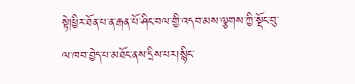སྟེ།ཕྱིར་ཐོན་པ་ན་རྒན་པོ་ཤིང་བལ་གྱི་འདབ་མས་ལྕགས་ཀྱི་སྡོང་བུ་ལ་ཁབ་བྱེད་པ་མཐོང་ནས་དྲིས་པར།སྙིང་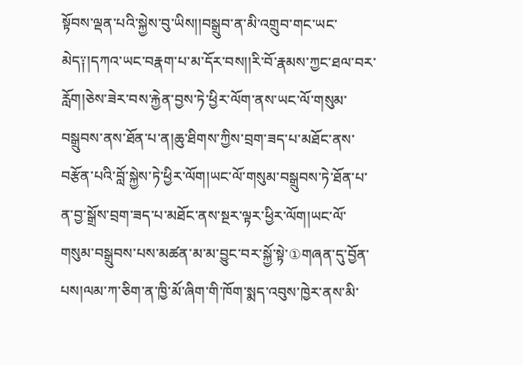སྟོབས་ལྡན་པའི་སྐྱེས་བུ་ཡིས།།བསྒྲུབ་ན་མི་འགྲུབ་གང་ཡང་མེད༑།དཀའ་ཡང་བརྣག་པ་མ་དོར་བས།།རི་བོ་རྣམས་ཀྱང་ཐལ་བར་རློག།ཅེས་ཟེར་བས་རྐྱེན་བྱས་ཏེ་ཕྱིར་ལོག་ནས་ཡང་ལོ་གསུམ་བསྒྲུབས་ནས་ཐོན་པ་ན།ཆུ་ཐིགས་ཀྱིས་བྲག་ཟད་པ་མཐོང་ནས་བརྩོན་པའི་བློ་སྐྱེས་ཏེ་ཕྱིར་ལོག།ཡང་ལོ་གསུམ་བསྒྲུབས་ཏེ་ཐོན་པ་ན་བྱ་སྒྲོས་བྲག་ཟད་པ་མཐོང་ནས་སྔར་ལྟར་ཕྱིར་ལོག།ཡང་ལོ་གསུམ་བསྒྲུབས་པས་མཚན་མ་མ་བྱུང་བར་སྐྱོ་སྟེ་①གཞན་དུ་བྱོན་པས།ལམ་ཀ་ཅིག་ན་ཁྱི་མོ་ཞིག་གི་ཁོག་སྨད་འབུས་ཁྱེར་ནས་མི་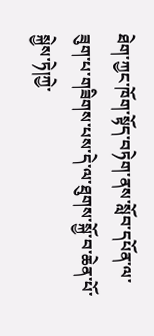ཐེག་ཀྱང་ཁོག་སྟོད་བཏེག་ནས་སློབ་དཔོན་ལ་ཟུག་པ་གཟིགས་པས་དེ་ལ་ཐུགས་སྐྱོ་བ་ཆེན་པོ་སྐྱེས་ཏེ།ཀྱེ་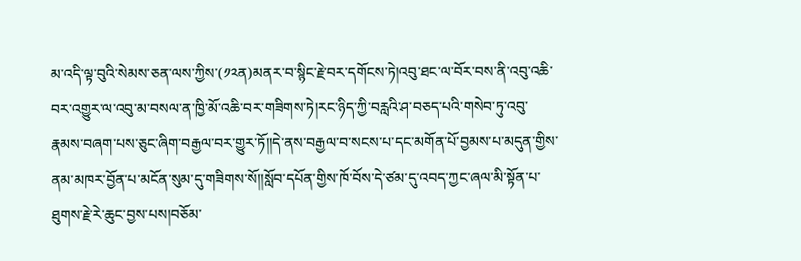མ་འདི་ལྟ་བུའི་སེམས་ཅན་ལས་ཀྱིས་(༡༢ན)མནར་བ་སྙིང་རྗེ་བར་དགོངས་ཏེ།འབུ་ཐང་ལ་བོར་བས་ནི་འབུ་འཆི་བར་འགྱུར་ལ་འབུ་མ་བསལ་ན་ཁྱི་མོ་འཆི་བར་གཟིགས་ཏེ།རང་ཉིད་ཀྱི་བརླའི་ཤ་བཅད་པའི་གསེབ་ཏུ་འབུ་རྣམས་བཞག་པས་ཅུང་ཞིག་བརྒྱལ་བར་གྱུར་ཏོ།།དེ་ནས་བརྒྱལ་བ་སངས་པ་དང་མགོན་པོ་བྱམས་པ་མདུན་གྱིས་ནམ་མཁར་བྱོན་པ་མངོན་སུམ་དུ་གཟིགས་སོ།།སློབ་དཔོན་གྱིས་ཁོ་བོས་དེ་ཙམ་དུ་འབད་ཀྱང་ཞལ་མི་སྟོན་པ་ཐུགས་རྗེ་རེ་ཆུང་བྱས་པས།བཅོམ་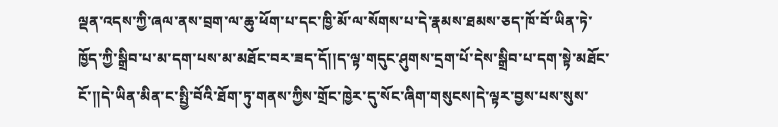ལྡན་འདས་ཀྱི་ཞལ་ནས་བྲག་ལ་ཆུ་ཕོག་པ་དང་ཁྱི་མོ་ལ་སོགས་པ་དེ་རྣམས་ཐམས་ཅད་ཁོ་བོ་ཡིན་ཏེ་ཁྱོད་ཀྱི་སྒྲིབ་པ་མ་དག་པས་མ་མཐོང་བར་ཟད་དོ།།ད་ལྟ་གདུང་ཤུགས་དྲག་པོ་དེས་སྒྲིབ་པ་དག་སྟེ་མཐོང་ངོ་།།དེ་ཡིན་མིན་ང་སྤྱི་བོའི་ཐོག་ཏུ་གནས་ཀྱིས་གྲོང་ཁྱེར་དུ་སོང་ཞིག་གསུངས།དེ་ལྟར་བྱས་པས་སུས་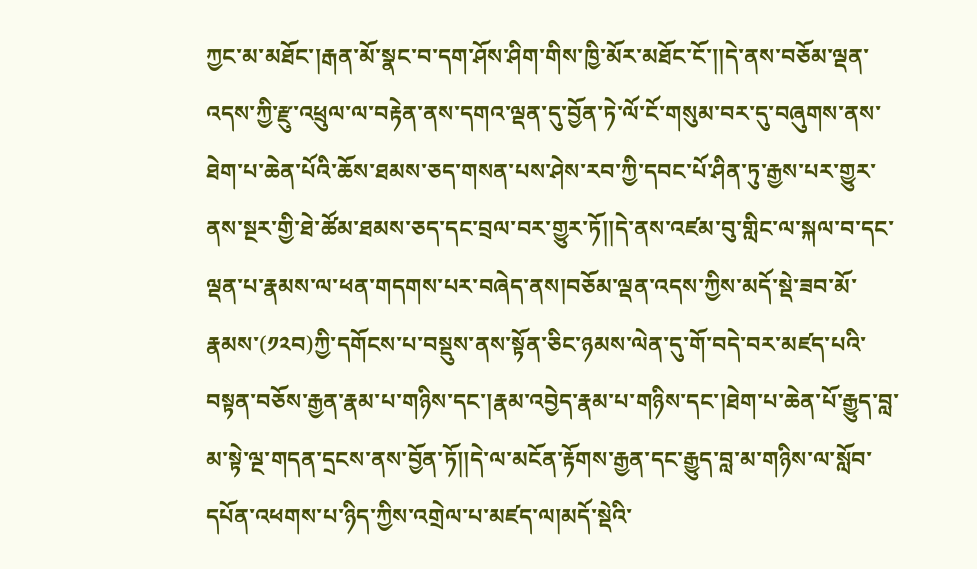ཀྱང་མ་མཐོང་།རྒན་མོ་སྣང་བ་དག་ཤོས་ཤིག་གིས་ཁྱི་མོར་མཐོང་ངོ་།།དེ་ནས་བཅོམ་ལྡན་འདས་ཀྱི་རྫུ་འཕྲུལ་ལ་བརྟེན་ནས་དགའ་ལྡན་དུ་བྱོན་ཏེ་ལོ་ངོ་གསུམ་བར་དུ་བཞུགས་ནས་ཐེག་པ་ཆེན་པོའི་ཆོས་ཐམས་ཅད་གསན་པས་ཤེས་རབ་ཀྱི་དབང་པོ་ཤིན་ཏུ་རྒྱས་པར་གྱུར་ནས་སྔར་གྱི་ཐེ་ཚོམ་ཐམས་ཅད་དང་བྲལ་བར་གྱུར་ཏོ།།དེ་ནས་འཛམ་བུ་གླིང་ལ་སྐལ་བ་དང་ལྡན་པ་རྣམས་ལ་ཕན་གདགས་པར་བཞེད་ནས།བཅོམ་ལྡན་འདས་ཀྱིས་མདོ་སྡེ་ཟབ་མོ་རྣམས་(༡༢བ)ཀྱི་དགོངས་པ་བསྡུས་ནས་སྟོན་ཅིང་ཉམས་ལེན་དུ་གོ་བདེ་བར་མཛད་པའི་བསྟན་བཅོས་རྒྱན་རྣམ་པ་གཉིས་དང་།རྣམ་འབྱེད་རྣམ་པ་གཉིས་དང་།ཐེག་པ་ཆེན་པོ་རྒྱུད་བླ་མ་སྟེ་ལྔ་གདན་དྲངས་ནས་བྱོན་ཏོ།།དེ་ལ་མངོན་རྟོགས་རྒྱན་དང་རྒྱུད་བླ་མ་གཉིས་ལ་སློབ་དཔོན་འཕགས་པ་ཉིད་ཀྱིས་འགྲེལ་པ་མཛད་ལ།མདོ་སྡེའི་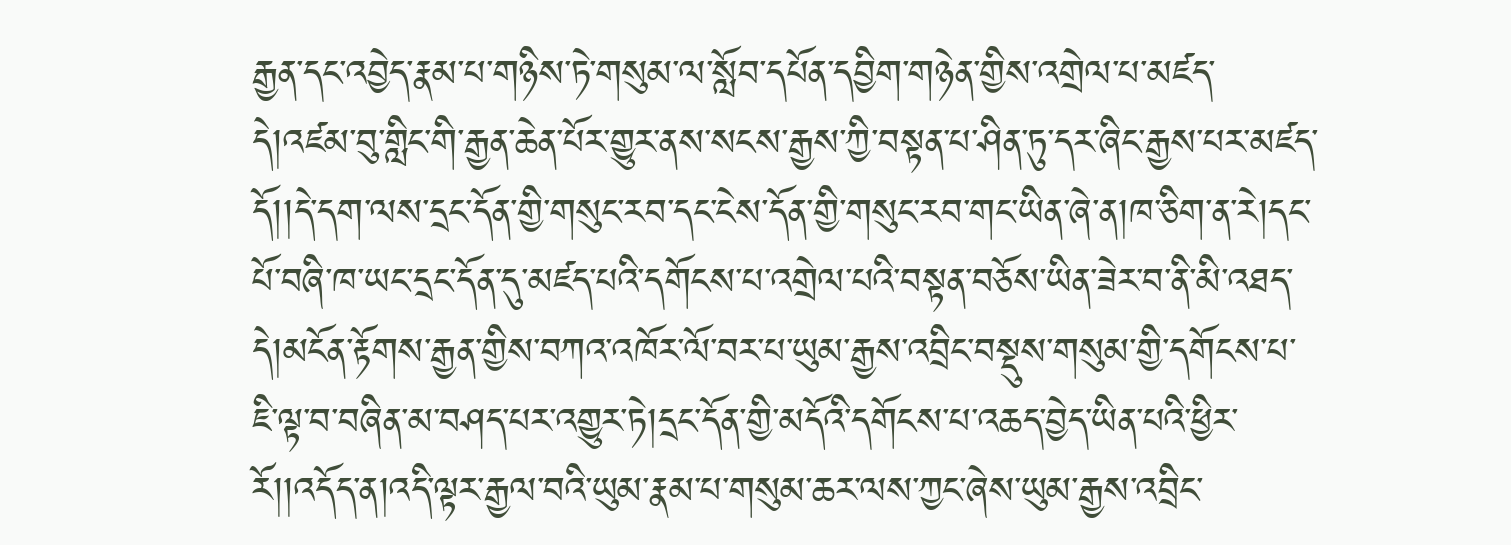རྒྱན་དང་འབྱེད་རྣམ་པ་གཉིས་ཏེ་གསུམ་ལ་སློབ་དཔོན་དབྱིག་གཉེན་གྱིས་འགྲེལ་པ་མཛད་དེ།འཛམ་བུ་གླིང་གི་རྒྱན་ཆེན་པོར་གྱུར་ནས་སངས་རྒྱས་ཀྱི་བསྟན་པ་ཤིན་ཏུ་དར་ཞིང་རྒྱས་པར་མཛད་དོ།།དེ་དག་ལས་དྲང་དོན་གྱི་གསུང་རབ་དང་ངེས་དོན་གྱི་གསུང་རབ་གང་ཡིན་ཞེ་ན།ཁ་ཅིག་ན་རེ།དང་པོ་བཞི་ཁ་ཡང་དྲང་དོན་དུ་མཛད་པའི་དགོངས་པ་འགྲེལ་པའི་བསྟན་བཅོས་ཡིན་ཟེར་བ་ནི་མི་འཐད་དེ།མངོན་རྟོགས་རྒྱན་གྱིས་བཀའ་འཁོར་ལོ་བར་པ་ཡུམ་རྒྱས་འབྲིང་བསྡུས་གསུམ་གྱི་དགོངས་པ་ཇི་ལྟ་བ་བཞིན་མ་བཤད་པར་འགྱུར་ཏེ།དྲང་དོན་གྱི་མདོའི་དགོངས་པ་འཆད་བྱེད་ཡིན་པའི་ཕྱིར་རོ།།འདོད་ན།འདི་ལྟར་རྒྱལ་བའི་ཡུམ་རྣམ་པ་གསུམ་ཆར་ལས་ཀྱང་ཞེས་ཡུམ་རྒྱས་འབྲིང་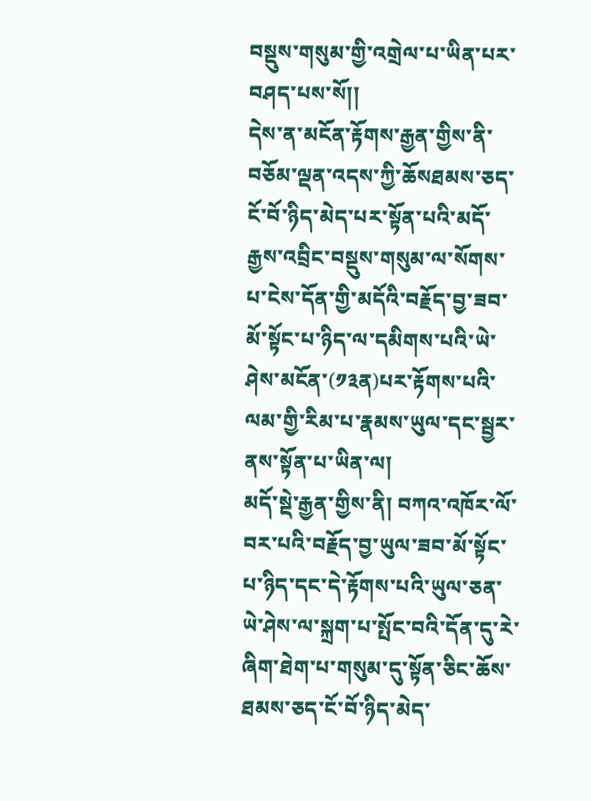བསྡུས་གསུམ་གྱི་འགྲེལ་པ་ཡིན་པར་བཤད་པས་སོ།།
དེས་ན་མངོན་རྟོགས་རྒྱན་གྱིས་ནི་བཅོམ་ལྡན་འདས་ཀྱི་ཆོསཐམས་ཅད་ངོ་བོ་ཉིད་མེད་པར་སྟོན་པའི་མདོ་རྒྱས་འབྲིང་བསྡུས་གསུམ་ལ་སོགས་པ་ངེས་དོན་གྱི་མདོའི་བརྗོད་བྱ་ཟབ་མོ་སྟོང་པ་ཉིད་ལ་དམིགས་པའི་ཡེ་ཤེས་མངོན་(༡༣ན)པར་རྟོགས་པའི་ལམ་གྱི་རིམ་པ་རྣམས་ཡུལ་དང་སྦྱར་ནས་སྟོན་པ་ཡིན་ལ།
མདོ་སྡེ་རྒྱན་གྱིས་ནི། བཀའ་འཁོར་ལོ་བར་པའི་བརྗོད་བྱ་ཡུལ་ཟབ་མོ་སྟོང་པ་ཉིད་དང་དེ་རྟོགས་པའི་ཡུལ་ཅན་ཡེ་ཤེས་ལ་སྐྲག་པ་སྤོང་བའི་དོན་དུ་རེ་ཞིག་ཐེག་པ་གསུམ་དུ་སྟོན་ཅིང་ཆོས་ཐམས་ཅད་ངོ་བོ་ཉིད་མེད་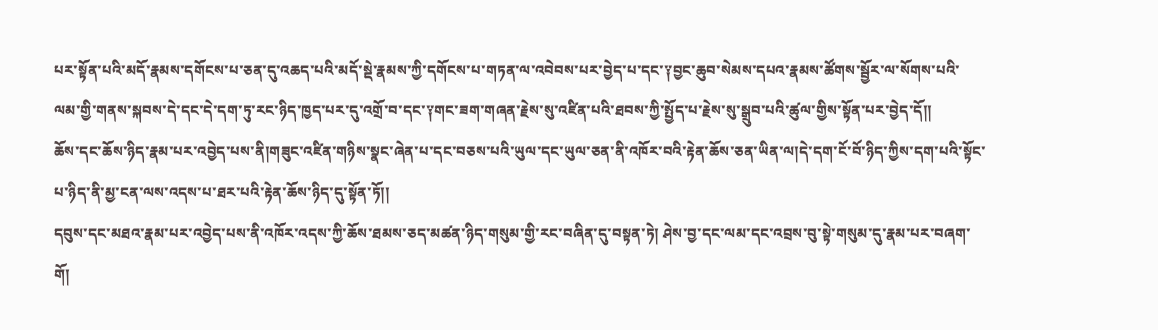པར་སྟོན་པའི་མདོ་རྣམས་དགོངས་པ་ཅན་དུ་འཆད་པའི་མདོ་སྡེ་རྣམས་ཀྱི་དགོངས་པ་གཏན་ལ་འབེབས་པར་བྱེད་པ་དང་༑བྱང་ཆུབ་སེམས་དཔའ་རྣམས་ཚོགས་སྦྱོར་ལ་སོགས་པའི་ལམ་གྱི་གནས་སྐབས་དེ་དང་དེ་དག་ཏུ་རང་ཉིད་ཁྱད་པར་དུ་འགྲོ་བ་དང་༑གང་ཟག་གཞན་རྗེས་སུ་འཛིན་པའི་ཐབས་ཀྱི་སྤྱོད་པ་རྗེས་སུ་སྒྲུབ་པའི་ཚུལ་གྱིས་སྟོན་པར་བྱེད་དོ།།
ཆོས་དང་ཆོས་ཉིད་རྣམ་པར་འབྱེད་པས་ནི།གཟུང་འཛིན་གཉིས་སྣང་ཞེན་པ་དང་བཅས་པའི་ཡུལ་དང་ཡུལ་ཅན་ནི་འཁོར་བའི་རྟེན་ཆོས་ཅན་ཡིན་ལ།དེ་དག་ངོ་བོ་ཉིད་ཀྱིས་དག་པའི་སྟོང་པ་ཉིད་ནི་མྱ་ངན་ལས་འདས་པ་ཐར་པའི་རྟེན་ཆོས་ཉིད་དུ་སྟོན་ཏོ།།
དབུས་དང་མཐའ་རྣམ་པར་འབྱེད་པས་ནི་འཁོར་འདས་ཀྱི་ཆོས་ཐམས་ཅད་མཚན་ཉིད་གསུམ་གྱི་རང་བཞིན་དུ་བསྟན་ཏེ། ཤེས་བྱ་དང་ལམ་དང་འབྲས་བུ་སྟེ་གསུམ་དུ་རྣམ་པར་བཞག་གོ།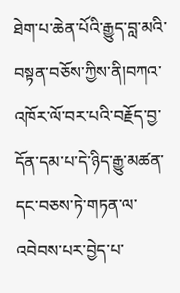ཐེག་པ་ཆེན་པོའི་རྒྱུད་བླ་མའི་བསྟན་བཅོས་ཀྱིས་ནི།བཀའ་འཁོར་ལོ་བར་པའི་བརྗོད་བྱ་དོན་དམ་པ་དེ་ཉིད་རྒྱུ་མཚན་དང་བཅས་ཏེ་གཏན་ལ་འབེབས་པར་བྱེད་པ་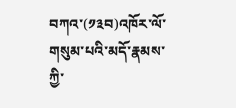བཀའ་(༡༣བ)འཁོར་ལོ་གསུམ་པའི་མདོ་རྣམས་ཀྱི་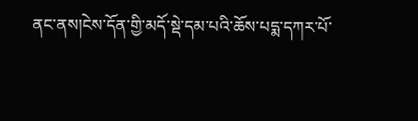ནང་ནས།ངེས་དོན་གྱི་མདོ་སྡེ་དམ་པའི་ཆོས་པདྨ་དཀར་པོ་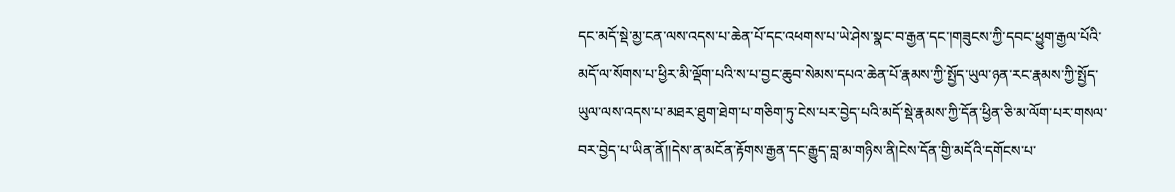དང་མདོ་སྡེ་མྱ་ངན་ལས་འདས་པ་ཆེན་པོ་དང་འཕགས་པ་ཡེ་ཤེས་སྣང་བ་རྒྱན་དང་།གཟུངས་ཀྱི་དབང་ཕྱུག་རྒྱལ་པོའི་མདོ་ལ་སོགས་པ་ཕྱིར་མི་ལྡོག་པའི་ས་པ་བྱང་ཆུབ་སེམས་དཔའ་ཆེན་པོ་རྣམས་ཀྱི་སྤྱོད་ཡུལ་ཉན་རང་རྣམས་ཀྱི་སྤྱོད་ཡུལ་ལས་འདས་པ་མཐར་ཐུག་ཐེག་པ་གཅིག་ཏུ་ངེས་པར་བྱེད་པའི་མདོ་སྡེ་རྣམས་ཀྱི་དོན་ཕྱིན་ཅི་མ་ལོག་པར་གསལ་བར་བྱེད་པ་ཡིན་ནོ།།དེས་ན་མངོན་རྟོགས་རྒྱན་དང་རྒྱུད་བླ་མ་གཉིས་ནི།ངེས་དོན་གྱི་མདོའི་དགོངས་པ་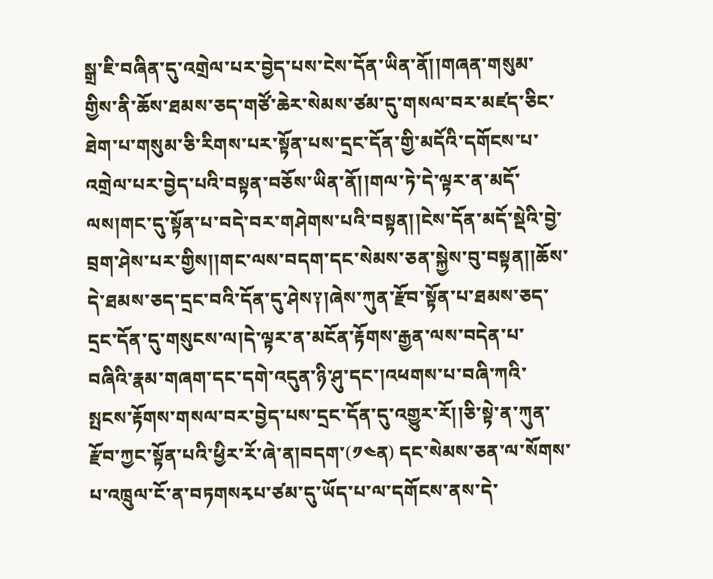སྒྲ་ཇི་བཞིན་དུ་འགྲེལ་པར་བྱེད་པས་ངེས་དོན་ཡིན་ནོ།།གཞན་གསུམ་གྱིས་ནི་ཆོས་ཐམས་ཅད་གཙོ་ཆེར་སེམས་ཙམ་དུ་གསལ་བར་མཛད་ཅིང་ཐེག་པ་གསུམ་ཅི་རིགས་པར་སྟོན་པས་དྲང་དོན་གྱི་མདོའི་དགོངས་པ་འགྲེལ་པར་བྱེད་པའི་བསྟན་བཅོས་ཡིན་ནོ།།གལ་ཏེ་དེ་ལྟར་ན་མདོ་ལས།གང་དུ་སྟོན་པ་བདེ་བར་གཤེགས་པའི་བསྟན།།ངེས་དོན་མདོ་སྡེའི་བྱེ་བྲག་ཤེས་པར་གྱིས།།གང་ལས་བདག་དང་སེམས་ཅན་སྐྱེས་བུ་བསྟན།།ཆོས་དེ་ཐམས་ཅད་དྲང་བའི་དོན་དུ་ཤེས༑།ཞེས་ཀུན་རྫོབ་སྟོན་པ་ཐམས་ཅད་དྲང་དོན་དུ་གསུངས་ལ།དེ་ལྟར་ན་མངོན་རྟོགས་རྒྱན་ལས་བདེན་པ་བཞིའི་རྣམ་གཞག་དང་དགེ་འདུན་ཉི་ཤུ་དང་།འཕགས་པ་བཞི་ཀའི་སྤངས་རྟོགས་གསལ་བར་བྱེད་པས་དྲང་དོན་དུ་འགྱུར་རོ།།ཅི་སྟེ་ན་ཀུན་རྫོབ་ཀྱང་སྟོན་པའི་ཕྱིར་རོ་ཞེ་ན།བདག་(༡༤ན) དང་སེམས་ཅན་ལ་སོགས་པ་འཁྲུལ་ངོ་ན་བཏགསརྭཔ་ཙམ་དུ་ཡོད་པ་ལ་དགོངས་ནས་དེ་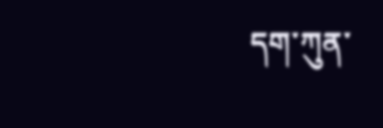དག་ཀུན་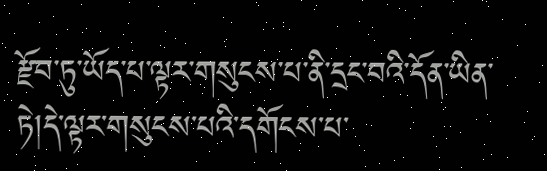རྫོབ་ཏུ་ཡོད་པ་ལྟར་གསུངས་པ་ནི་དྲང་བའི་དོན་ཡིན་ཏེ།དེ་ལྟར་གསུངས་པའི་དགོངས་པ་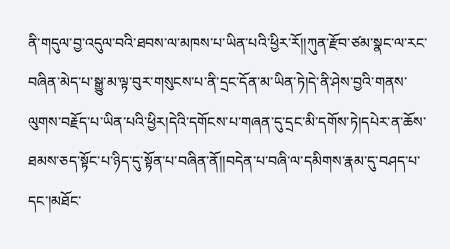ནི་གདུལ་བྱ་འདུལ་བའི་ཐབས་ལ་མཁས་པ་ཡིན་པའི་ཕྱིར་རོ།།ཀུན་རྫོབ་ཙམ་སྣང་ལ་རང་བཞིན་མེད་པ་སྒྱུ་མ་ལྟ་བུར་གསུངས་པ་ནི་དྲང་དོན་མ་ཡིན་ཏེ།དེ་ནི་ཤེས་བྱའི་གནས་ལུགས་བརྗོད་པ་ཡིན་པའི་ཕྱིར།དེའི་དགོངས་པ་གཞན་དུ་དྲང་མི་དགོས་ཏེ།དཔེར་ན་ཆོས་ཐམས་ཅད་སྟོང་པ་ཉིད་དུ་སྟོན་པ་བཞིན་ནོ།།བདེན་པ་བཞི་ལ་དམིགས་རྣམ་དུ་བཤད་པ་དང་།མཐོང་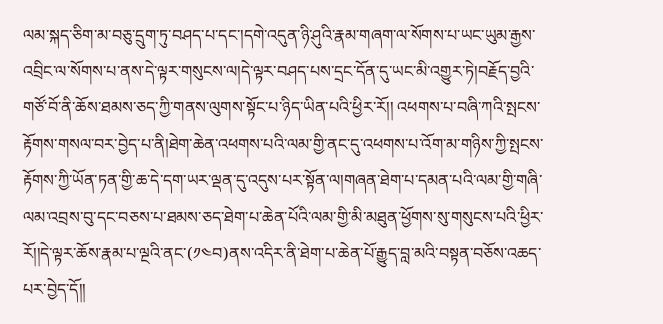ལམ་སྐད་ཅིག་མ་བཅུ་དྲུག་ཏུ་བཤད་པ་དང་།དགེ་འདུན་ཉི་ཤུའི་རྣམ་གཞག་ལ་སོགས་པ་ཡང་ཡུམ་རྒྱས་འབྲིང་ལ་སོགས་པ་ནས་དེ་ལྟར་གསུངས་ལ།དེ་ལྟར་བཤད་པས་དྲང་དོན་དུ་ཡང་མི་འགྱུར་ཏེ།བརྗོད་བྱའི་གཙོ་བོ་ནི་ཆོས་ཐམས་ཅད་ཀྱི་གནས་ལུགས་སྟོང་པ་ཉིད་ཡིན་པའི་ཕྱིར་རོ།། འཕགས་པ་བཞི་ཀའི་སྤངས་རྟོགས་གསལ་བར་བྱེད་པ་ནི།ཐེག་ཆེན་འཕགས་པའི་ལམ་གྱི་ནང་དུ་འཕགས་པ་འོག་མ་གཉིས་ཀྱི་སྤངས་རྟོགས་ཀྱི་ཡོན་ཏན་གྱི་ཆ་དེ་དག་ཡར་ལྡན་དུ་འདུས་པར་སྟོན་ལ།གཞན་ཐེག་པ་དམན་པའི་ལམ་གྱི་གཞི་ལམ་འབྲས་བུ་དང་བཅས་པ་ཐམས་ཅད་ཐེག་པ་ཆེན་པོའི་ལམ་གྱི་མི་མཐུན་ཕྱོགས་སུ་གསུངས་པའི་ཕྱིར་རོ།།དེ་ལྟར་ཆོས་རྣམ་པ་ལྔའི་ནང་(༡༤བ)ནས་འདིར་ནི་ཐེག་པ་ཆེན་པོ་རྒྱུད་བླ་མའི་བསྟན་བཅོས་འཆད་པར་བྱེད་དོ།།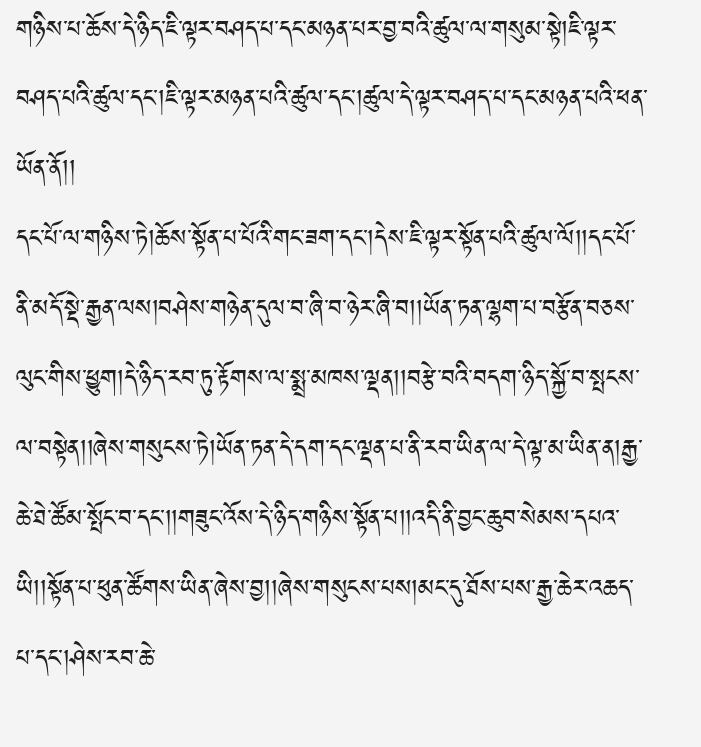གཉིས་པ་ཆོས་དེ་ཉིད་ཇི་ལྟར་བཤད་པ་དང་མཉན་པར་བྱ་བའི་ཚུལ་ལ་གསུམ་སྟེ།ཇི་ལྟར་བཤད་པའི་ཚུལ་དང་།ཇི་ལྟར་མཉན་པའི་ཚུལ་དང་།ཚུལ་དེ་ལྟར་བཤད་པ་དང་མཉན་པའི་ཕན་ཡོན་ནོ།།
དང་པོ་ལ་གཉིས་ཏེ།ཆོས་སྟོན་པ་པོའི་གང་ཟག་དང་།དེས་ཇི་ལྟར་སྟོན་པའི་ཚུལ་ལོ།།དང་པོ་ནི་མདོ་སྡེ་རྒྱན་ལས།བཤེས་གཉེན་དུལ་བ་ཞི་བ་ཉེར་ཞི་བ།།ཡོན་ཏན་ལྷག་པ་བརྩོན་བཅས་ལུང་གིས་ཕྱུག།དེ་ཉིད་རབ་ཏུ་རྟོགས་ལ་སྨྲ་མཁས་ལྡན།།བརྩེ་བའི་བདག་ཉིད་སྐྱོ་བ་སྤངས་ལ་བསྟེན།།ཞེས་གསུངས་ཏེ།ཡོན་ཏན་དེ་དག་དང་ལྡན་པ་ནི་རབ་ཡིན་ལ་དེ་ལྟ་མ་ཡིན་ན།རྒྱ་ཆེ་ཐེ་ཚོམ་སྤོང་བ་དང་།།གཟུང་འོས་དེ་ཉིད་གཉིས་སྟོན་པ།།འདི་ནི་བྱང་ཆུབ་སེམས་དཔའ་ཡི།།སྟོན་པ་ཕུན་ཚོགས་ཡིན་ཞེས་བྱ།།ཞེས་གསུངས་པས།མང་དུ་ཐོས་པས་རྒྱ་ཆེར་འཆད་པ་དང་།ཤེས་རབ་ཆེ་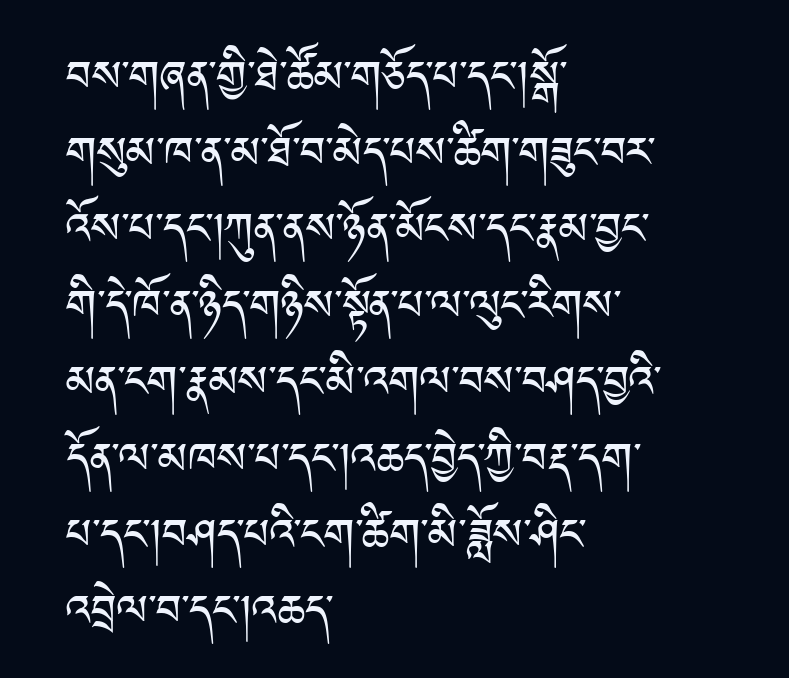བས་གཞན་གྱི་ཐེ་ཚོམ་གཅོད་པ་དང་།སྒོ་གསུམ་ཁ་ན་མ་ཐོ་བ་མེད་པས་ཚིག་གཟུང་བར་འོས་པ་དང་།ཀུན་ནས་ཉོན་མོངས་དང་རྣམ་བྱང་གི་དེ་ཁོ་ན་ཉིད་གཉིས་སྟོན་པ་ལ་ལུང་རིགས་མན་ངག་རྣམས་དང་མི་འགལ་བས་བཤད་བྱའི་དོན་ལ་མཁས་པ་དང་།འཆད་བྱེད་ཀྱི་བརྡ་དག་པ་དང་།བཤད་པའི་ངག་ཚིག་མི་ཟློས་ཤིང་འབྲེལ་བ་དང་།འཆད་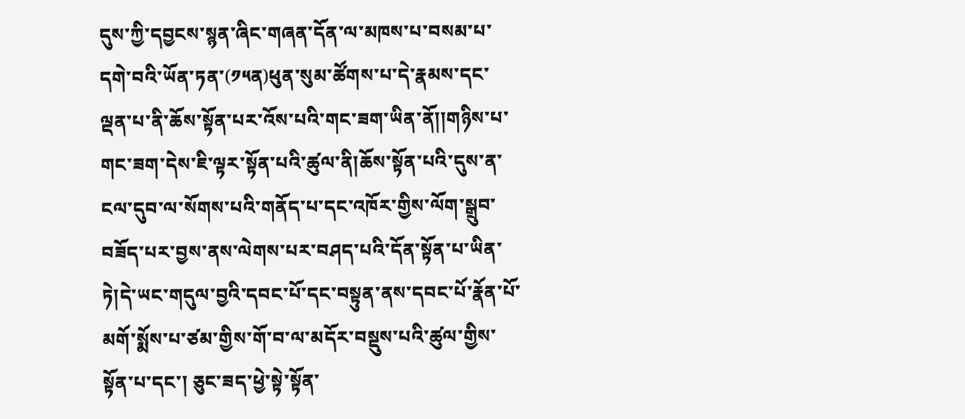དུས་ཀྱི་དབྱངས་སྙན་ཞིང་གཞན་དོན་ལ་མཁས་པ་བསམ་པ་དགེ་བའི་ཡོན་ཏན་(༡༥ན)ཕུན་སུམ་ཚོགས་པ་དེ་རྣམས་དང་ལྡན་པ་ནི་ཆོས་སྟོན་པར་འོས་པའི་གང་ཟག་ཡིན་ནོ།།གཉིས་པ་གང་ཟག་དེས་ཇི་ལྟར་སྟོན་པའི་ཚུལ་ནི།ཆོས་སྟོན་པའི་དུས་ན་ངལ་དུབ་ལ་སོགས་པའི་གནོད་པ་དང་འཁོར་གྱིས་ལོག་སྒྲུབ་བཟོད་པར་བྱས་ནས་ལེགས་པར་བཤད་པའི་དོན་སྟོན་པ་ཡིན་ཏེ།དེ་ཡང་གདུལ་བྱའི་དབང་པོ་དང་བསྟུན་ནས་དབང་པོ་རྣོན་པོ་མགོ་སྨོས་པ་ཙམ་གྱིས་གོ་བ་ལ་མདོར་བསྡུས་པའི་ཚུལ་གྱིས་སྟོན་པ་དང་། ཅུང་ཟད་ཕྱེ་སྟེ་སྟོན་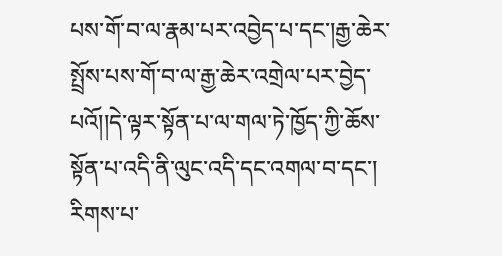པས་གོ་བ་ལ་རྣམ་པར་འབྱེད་པ་དང་།རྒྱ་ཆེར་སྤྲོས་པས་གོ་བ་ལ་རྒྱ་ཆེར་འགྲེལ་པར་བྱེད་པའོ།།དེ་ལྟར་སྟོན་པ་ལ་གལ་ཏེ་ཁྱོད་ཀྱི་ཆོས་སྟོན་པ་འདི་ནི་ལུང་འདི་དང་འགལ་བ་དང་། རིགས་པ་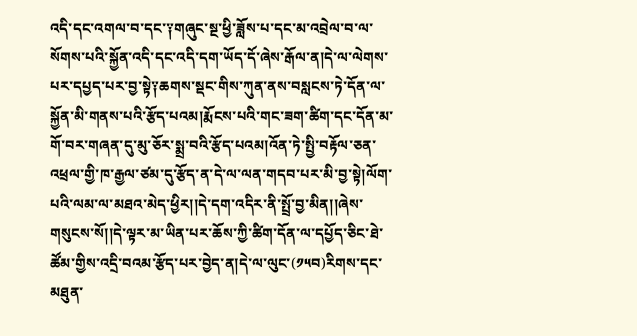འདི་དང་འགལ་བ་དང་༑གཞུང་སྔ་ཕྱི་ཟློས་པ་དང་མ་འབྲེལ་བ་ལ་སོགས་པའི་སྐྱོན་འདི་དང་འདི་དག་ཡོད་དོ་ཞེས་རྒོལ་ན།དེ་ལ་ལེགས་པར་དཔྱད་པར་བྱ་སྟེ༑ཆགས་སྡང་གིས་ཀུན་ནས་བསླངས་ཏེ་དོན་ལ་སྐྱོན་མི་གནས་པའི་རྩོད་པའམ།རྨོངས་པའི་གང་ཟག་ཚིག་དང་དོན་མ་གོ་བར་གཞན་དུ་མུ་ཅོར་སྨྲ་བའི་རྩོད་པའམ།འོན་ཏེ་སྤྱི་བརྟོལ་ཅན་འཕྲལ་གྱི་ཁ་རྒྱལ་ཙམ་དུ་རྩོད་ན་དེ་ལ་ལན་གདབ་པར་མི་བྱ་སྟེ།ལོག་པའི་ལམ་ལ་མཐའ་མེད་ཕྱིར།།དེ་དག་འདིར་ནི་སྤྲོ་བྱ་མིན།།ཞེས་གསུངས་སོ།།དེ་ལྟར་མ་ཡིན་པར་ཆོས་ཀྱི་ཚིག་དོན་ལ་དཔྱོད་ཅིང་ཐེ་ཚོམ་གྱིས་འདྲི་བའམ་རྩོད་པར་བྱེད་ན།དེ་ལ་ལུང་(༡༥བ)རིགས་དང་མཐུན་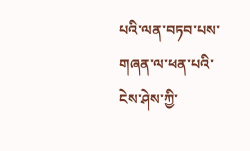པའི་ལན་བཏབ་པས་གཞན་ལ་ཕན་པའི་ངེས་ཤེས་ཀྱི་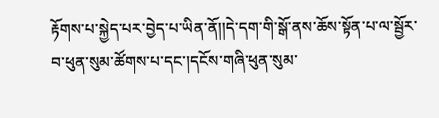རྟོགས་པ་སྐྱེད་པར་བྱེད་པ་ཡིན་ནོ།།དེ་དག་གི་སྒོ་ནས་ཆོས་སྟོན་པ་ལ་སྦྱོར་བ་ཕུན་སུམ་ཚོགས་པ་དང་།དངོས་གཞི་ཕུན་སུམ་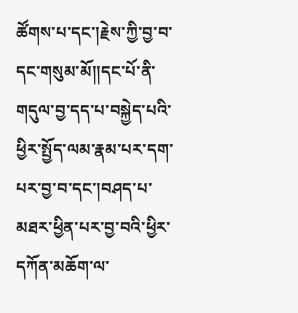ཚོགས་པ་དང་།རྗེས་ཀྱི་བྱ་བ་དང་གསུམ་མོ།།དང་པོ་ནི་གདུལ་བྱ་དད་པ་བསྐྱེད་པའི་ཕྱིར་སྤྱོད་ལམ་རྣམ་པར་དག་པར་བྱ་བ་དང་།བཤད་པ་མཐར་ཕྱིན་པར་བྱ་བའི་ཕྱིར་དཀོན་མཆོག་ལ་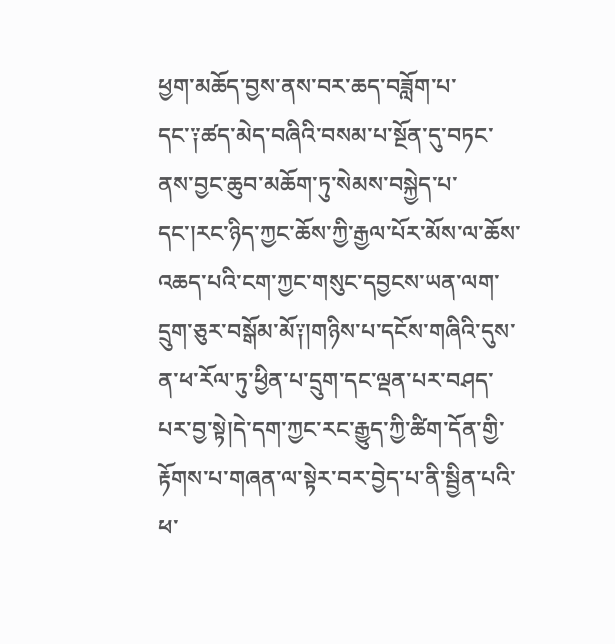ཕྱག་མཆོད་བྱས་ནས་བར་ཆད་བཟློག་པ་དང་༑ཚད་མེད་བཞིའི་བསམ་པ་སྔོན་དུ་བཏང་ནས་བྱང་ཆུབ་མཆོག་ཏུ་སེམས་བསྐྱེད་པ་དང་།རང་ཉིད་ཀྱང་ཆོས་ཀྱི་རྒྱལ་པོར་མོས་ལ་ཆོས་འཆད་པའི་ངག་ཀྱང་གསུང་དབྱངས་ཡན་ལག་དྲུག་ཅུར་བསྒོམ་མོ༑།གཉིས་པ་དངོས་གཞིའི་དུས་ན་ཕ་རོལ་ཏུ་ཕྱིན་པ་དྲུག་དང་ལྡན་པར་བཤད་པར་བྱ་སྟེ།དེ་དག་ཀྱང་རང་རྒྱུད་ཀྱི་ཚིག་དོན་གྱི་རྟོགས་པ་གཞན་ལ་སྟེར་བར་བྱེད་པ་ནི་སྦྱིན་པའི་ཕ་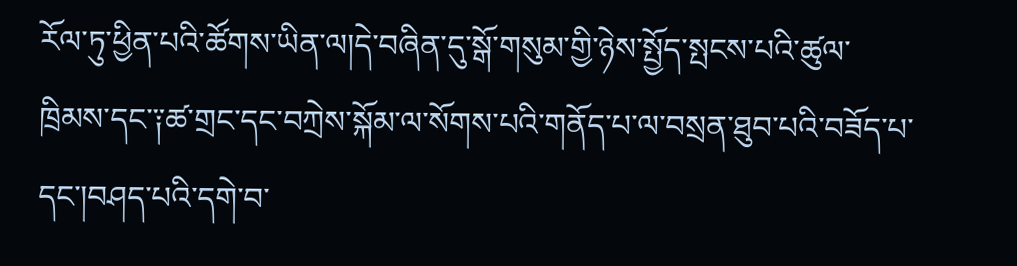རོལ་ཏུ་ཕྱིན་པའི་ཚོགས་ཡིན་ལ།དེ་བཞིན་དུ་སྒོ་གསུམ་གྱི་ཉེས་སྤྱོད་སྤངས་པའི་ཚུལ་ཁྲིམས་དང་༑ཚ་གྲང་དང་བཀྲེས་སྐོམ་ལ་སོགས་པའི་གནོད་པ་ལ་བསྲན་ཐུབ་པའི་བཟོད་པ་དང་།བཤད་པའི་དགེ་བ་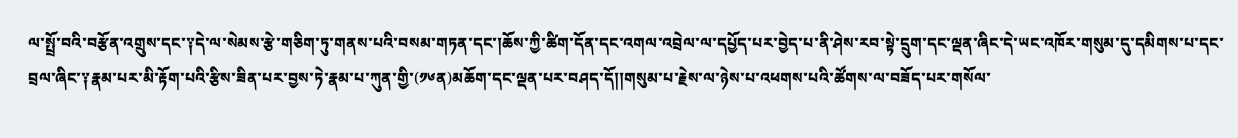ལ་སྤྲོ་བའི་བརྩོན་འགྲུས་དང་༑དེ་ལ་སེམས་རྩེ་གཅིག་ཏུ་གནས་པའི་བསམ་གཏན་དང་།ཆོས་ཀྱི་ཚིག་དོན་དང་འགལ་འབྲེལ་ལ་དཔྱོད་པར་བྱེད་པ་ནི་ཤེས་རབ་སྟེ་དྲུག་དང་ལྡན་ཞིང་དེ་ཡང་འཁོར་གསུམ་དུ་དམིགས་པ་དང་བྲལ་ཞིང་༑རྣམ་པར་མི་རྟོག་པའི་རྩིས་ཟིན་པར་བྱས་ཏེ་རྣམ་པ་ཀུན་གྱི་(༡༦ན)མཆོག་དང་ལྡན་པར་བཤད་དོ།།གསུམ་པ་རྗེས་ལ་ཉེས་པ་འཕགས་པའི་ཚོགས་ལ་བཟོད་པར་གསོལ་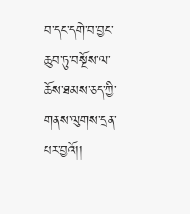བ་དང་དགེ་བ་བྱང་ཆུབ་ཏུ་བསྔོས་ལ་ཆོས་ཐམས་ཅད་ཀྱི་གནས་ལུགས་དྲན་པར་བྱའོ།།